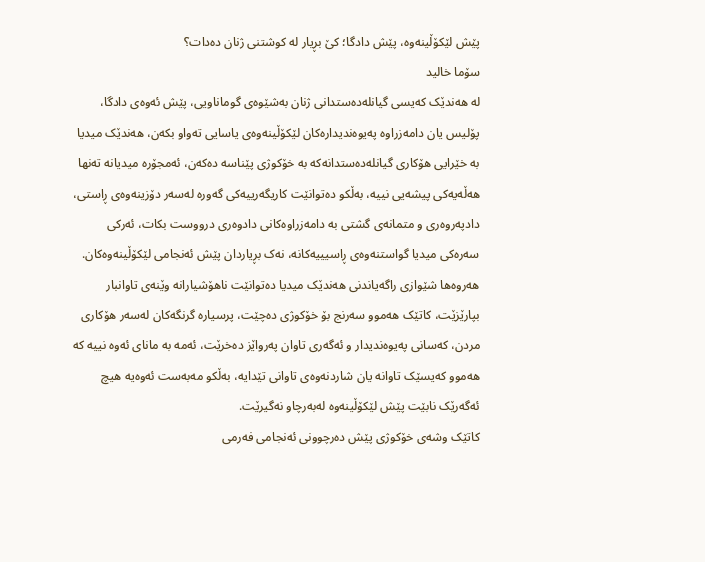پێش لێکۆڵینەوە، پێش دادگا؛ کێ بڕیار لە کوشتنی ژنان دەدات؟
سۆما خالید
لە هەندێک کەیسی گیانلەدەستدانی ژنان بەشێوەی گوماناویی، پێش ئەوەی دادگا، پۆلیس یان دامەزراوە پەیوەندیدارەکان لێکۆڵینەوەی یاسایی تەواو بکەن، هەندێک میدیا بە خێرایی هۆکاری گیانلەدەستدانەکە بە خۆکوژی پێناسە دەکەن، ئەمجۆرە میدیانە تەنها هەڵەیەکی پیشەیی نییە، بەڵکو دەتوانێت کاریگەرییەکی گەورە لەسەر دۆزینەوەی ڕاستی، دادپەروەری و متمانەی گشتی بە دامەزراوەکانی دادوەری درووست بکات، ئەرکی سەرەکی میدیا گواستنەوەی ڕاسیییەکانە، نەک بڕیاردان پێش ئەنجامی لێکۆڵینەوەکان.
هەروەها شێوازی راگەیاندنی هەندێک میدیا دەتوانێت ناهۆشیارانە وێنەی تاوانبار بپارێزێت، کاتێک هەموو سەرنج بۆ خۆکوژی دەچێت، پرسیارە گرنگەکان لەسەر هۆکاری مردن، کەسانی پەیوەندیدار و ئەگەری تاوان پەرواێز دەخرێت، ئەمە بە مانای ئەوە نییە کە هەموو کەیسێک تاوانە یان شاردنەوەی تاوانی تێدایە، بەڵکو مەبەست ئەوەیە هیچ ئەگەرێک نابێت پێش لێکۆڵینەوە لەبەرچاو نەگیرێت.
کاتێک وشەی خۆکوژی پێش دەرچوونی ئەنجامی فەرمی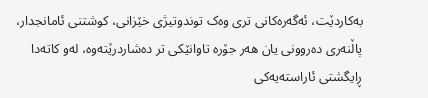بەکاردێت، ئەگەرەکانی تری وەک توندوتیژی خێزانی، کوشتنی ئامانجدار، پاڵنەری دەروونی یان هەر جۆرە تاوانێکی تر دەشاردرێتەوە، لەو کاتەدا ڕایگشتی ئاراستەیەکی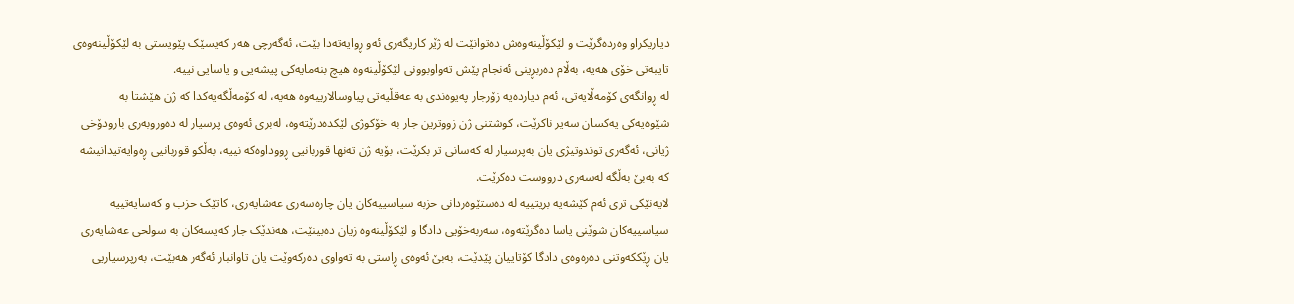دیاریکراو وەردەگرێت و لێکۆڵینەوەش دەتوانێت لە ژێر کاریگەری ئەو ڕوایەتەدا بێت، ئەگەرچی هەر کەیسێک پێویستی بە لێکۆڵینەوەی تایبەتی خۆی هەیە، بەڵام دەربڕینی ئەنجام پێش تەواوبوونی لێکۆڵینەوە هیچ بنەمایەکی پیشەیی و یاسایی نییە.
لە ڕوانگەی کۆمەڵایەتی، ئەم دیاردەیە زۆرجار پەیوەندی بە عەقڵیەتی پیاوسالارییەوە هەیە، لە کۆمەڵگەیەکدا کە ژن هێشتا بە شێوەیەکی یەکسان سەیر ناکرێت، کوشتنی ژن زووترین جار بە خۆکوژی لێکدەدرێتەوە، لەبری ئەوەی پرسیار لە دەوروبەری بارودۆخی ژیانی، ئەگەری توندوتیژی یان بەپرسیار لە کەسانی تر بکرێت، بۆیە ژن تەنها قوربانیی ڕووداوەکە نییە، بەڵکو قوربانیی ڕەوایەتیدانیشە کە بەبێ بەڵگە لەسەری درووست دەکرێت.
لایەنێکی تری ئەم کێشەیە بریتییە لە دەستێوەردانی حزبە سیاسییەکان یان چارەسەری عەشایەری، کاتێک حزب و کەسایەتییە سیاسییەکان شوێنی یاسا دەگرێتەوە، سەربەخۆیی دادگا و لێکۆڵینەوە زیان دەبینێت، هەندێک جار کەیسەکان بە سولحی عەشایەری یان ڕێککەوتنی دەرەوەی دادگا کۆتاییان پێدێت، بەبێ ئەوەی ڕاستی بە تەواوی دەرکەوێت یان تاوانبار ئەگەر هەبێت، بەرپرسیاریی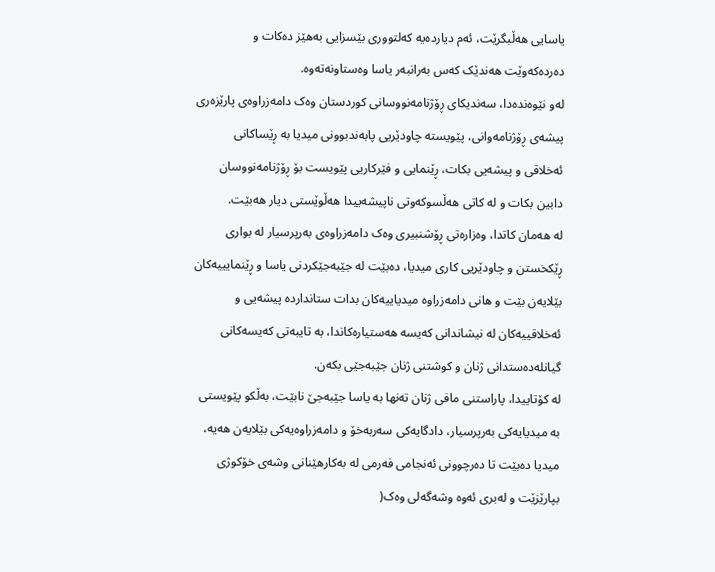یاسایی هەڵبگرێت، ئەم دیاردەیە کەلتووری بێسزایی بەهێز دەکات و دەردەکەوێت هەندێک کەس بەرانبەر یاسا وەستاونەتەوە.
لەو نێوەندەدا، سەندیکای ڕۆژنامەنووسانی کوردستان وەک دامەزراوەی پارێزەری پیشەی ڕۆژنامەوانی، پێویستە چاودێریی پابەندبوونی میدیا بە ڕێساکانی ئەخلاقی و پیشەیی بکات، ڕێنمایی و فێرکاریی پێویست بۆ ڕۆژنامەنووسان دابین بکات و لە کاتی هەڵسوکەوتی ناپیشەییدا هەڵوێستی دیار هەبێت.
لە هەمان کاتدا، وەزارەتی ڕۆشنبیری وەک دامەزراوەی بەرپرسیار لە بواری ڕێکخستن و چاودێریی کاری میدیا، دەبێت لە جێبەجێکردنی یاسا و ڕێنمایییەکان بێلایەن بێت و هانی دامەزراوە میدیاییەکان بدات ستانداردە پیشەیی و ئەخلاقییەکان لە نیشاندانی کەیسە هەستیارەکاندا، بە تایبەتی کەیسەکانی گیانلەدەستدانی ژنان و کوشتنی ژنان جێبەجێی بکەن.
لە کۆتاییدا، پاراستنی مافی ژنان تەنها بە یاسا جێبەجێ نابێت، بەڵکو پێویستی بە میدیایەکی بەرپرسیار، دادگایەکی سەربەخۆ و دامەزراوەیەکی بێلایەن هەیە، میدیا دەبێت تا دەرچوونی ئەنجامی فەرمی لە بەکارهێنانی وشەی خۆکوژی بپارێزێت و لەبری ئەوە وشەگەلی وەک(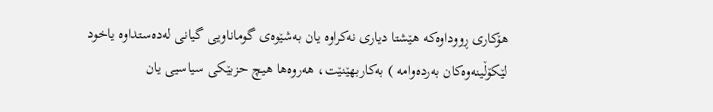هۆکاری ڕووداوەکە هێشتا دیاری نەکراوە یان بەشێوەی گوماناویی گیانی لەدەستداوە یاخود لێکۆڵینەوەکان بەردەوامە ) بەکاربهێنێت، هەروەها هیچ حزبێکی سیاسیی یان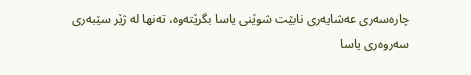چارەسەری عەشایەری نابێت شوێنی یاسا بگرێتەوە، تەنها لە ژێر سێبەری سەروەری یاسا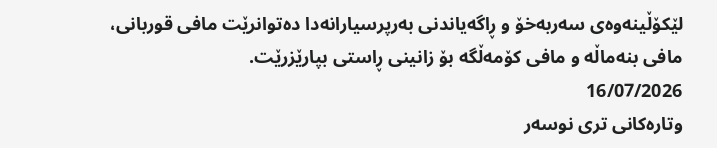لێکۆڵینەوەی سەربەخۆ و ڕاگەیاندنی بەرپرسیارانەدا دەتوانرێت مافی قوربانی، مافی بنەماڵە و مافی کۆمەڵگە بۆ زانینی ڕاستی بپارێزرێت.
16/07/2026
وتارەکانی تری نوسەر